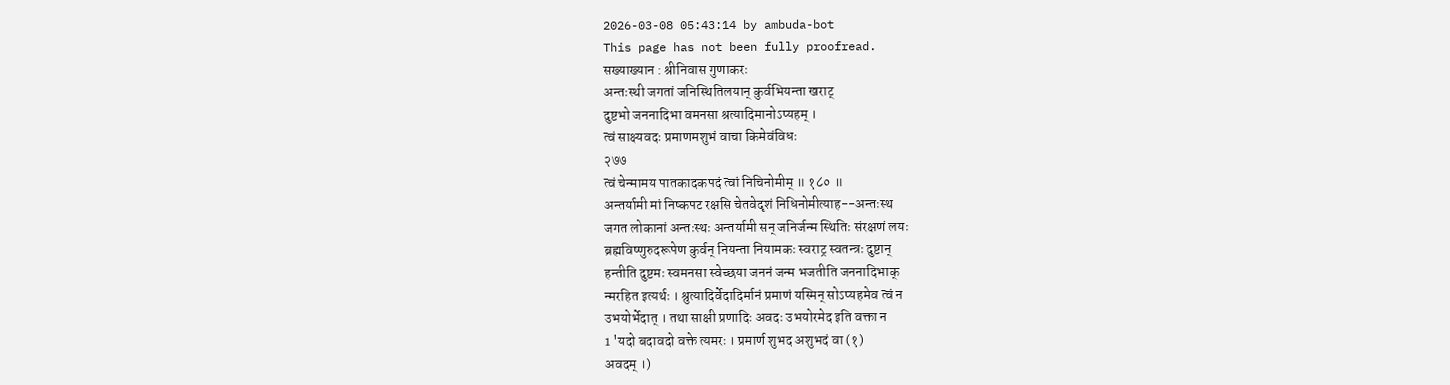2026-03-08 05:43:14 by ambuda-bot
This page has not been fully proofread.
सख्याख्यान : श्रीनिवास गुणाकरः
अन्तःस्थी जगतां जनिस्थितिलयान् कुर्वभियन्ता खराट्
दुष्टभो जननादिभा वमनसा श्रत्यादिमानोऽप्यहम् ।
त्वं साक्ष्यवदः प्रमाणमशुभं वाचा किमेवंविधः
२७७
त्वं चेन्मामय पातकादकपदं त्वां निचिनोमीम् ॥ १८० ॥
अन्तर्यामी मां निष्कपट रक्षसि चेतवेदृशं निधिनोमीत्याह--अन्तःस्थ
जगत लोकानां अन्तःस्थः अन्तर्यामी सन् जनिर्जन्म स्थितिः संरक्षणं लयः
ब्रह्मविष्णुरुदरूपेण कुर्वन् नियन्ता नियामकः स्वराट्र स्वतन्त्रः दुष्टान्
हन्तीति दुष्टमः स्वमनसा स्वेच्छया जननं जन्म भजतीति जननादिभाक्
न्मरहित इत्यर्थः । श्रुत्यादिर्वेदादिर्मानं प्रमाणं यस्मिन् सोऽप्यहमेव त्वं न
उभयोर्भेदात् । तथा साक्षी प्रणादिः अवदः उभयोरमेद इति वक्ता न
1 'यदो बदावदो वक्ते त्यमरः । प्रमार्ण शुभद अशुभदं वा (१)
अवदम् ।)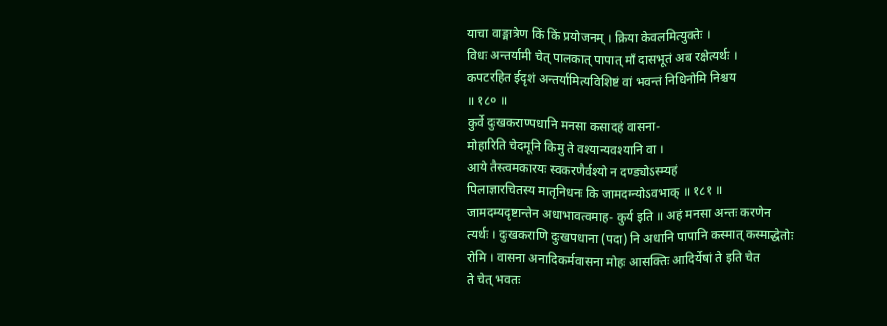याचा वाङ्मात्रेण किं किं प्रयोजनम् । क्रिया केवलमित्युक्तेः ।
विधः अन्तर्यामी चेत् पालकात् पापात् माँ दासभूतं अब रक्षेत्यर्थः ।
कपटरहित ईदृशं अन्तर्यामित्यविशिष्टं वां भवन्तं निधिनोमि निश्चय
॥ १८० ॥
कुर्वे दुःखकराण्पधानि मनसा कसादहं वासना-
मोहारिति चेदमूनि किमु ते वश्यान्यवश्यानि वा ।
आये तैस्त्वमकारयः स्वकरणैर्वश्यो न दण्ड्योऽस्म्यहं
पिलाज्ञारचितस्य मातृनिधनः कि जामदग्न्योऽवभाक् ॥ १८१ ॥
जामदम्यदृष्टान्तेन अधाभावत्वमाह- कुर्य इति ॥ अहं मनसा अन्तः करणेन
त्यर्थः । दुःखकराणि दुःखपधाना (पदा) नि अधानि पापानि कस्मात् कस्माद्धेतोः
रोमि । वासना अनादिकर्मवासना मोहः आसक्तिः आदिर्येषां ते इति चेत
ते चेत् भवतः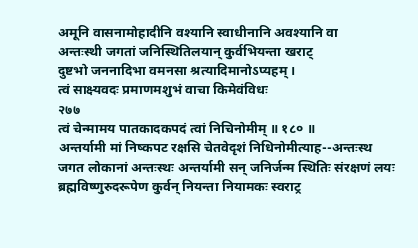अमूनि वासनामोहादीनि वश्यानि स्वाधीनानि अवश्यानि वा
अन्तःस्थी जगतां जनिस्थितिलयान् कुर्वभियन्ता खराट्
दुष्टभो जननादिभा वमनसा श्रत्यादिमानोऽप्यहम् ।
त्वं साक्ष्यवदः प्रमाणमशुभं वाचा किमेवंविधः
२७७
त्वं चेन्मामय पातकादकपदं त्वां निचिनोमीम् ॥ १८० ॥
अन्तर्यामी मां निष्कपट रक्षसि चेतवेदृशं निधिनोमीत्याह--अन्तःस्थ
जगत लोकानां अन्तःस्थः अन्तर्यामी सन् जनिर्जन्म स्थितिः संरक्षणं लयः
ब्रह्मविष्णुरुदरूपेण कुर्वन् नियन्ता नियामकः स्वराट्र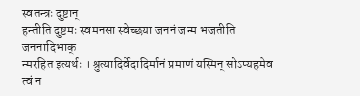स्वतन्त्रः दुष्टान्
हन्तीति दुष्टमः स्वमनसा स्वेच्छया जननं जन्म भजतीति जननादिभाक्
न्मरहित इत्यर्थः । श्रुत्यादिर्वेदादिर्मानं प्रमाणं यस्मिन् सोऽप्यहमेव त्वं न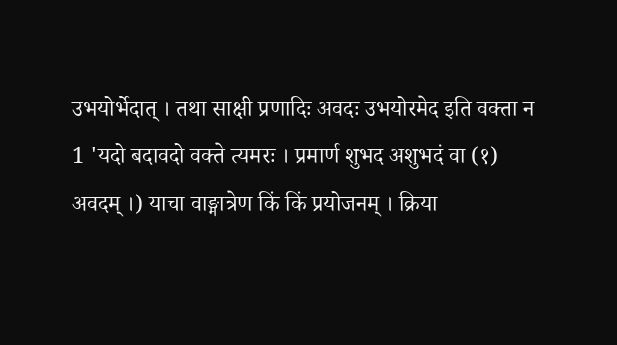उभयोर्भेदात् । तथा साक्षी प्रणादिः अवदः उभयोरमेद इति वक्ता न
1 'यदो बदावदो वक्ते त्यमरः । प्रमार्ण शुभद अशुभदं वा (१)
अवदम् ।) याचा वाङ्मात्रेण किं किं प्रयोजनम् । क्रिया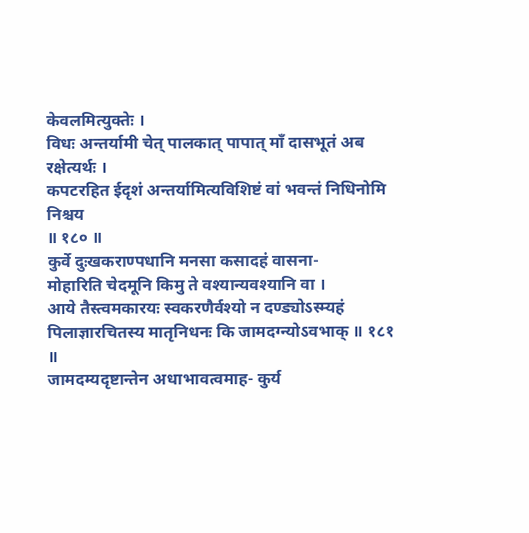केवलमित्युक्तेः ।
विधः अन्तर्यामी चेत् पालकात् पापात् माँ दासभूतं अब रक्षेत्यर्थः ।
कपटरहित ईदृशं अन्तर्यामित्यविशिष्टं वां भवन्तं निधिनोमि निश्चय
॥ १८० ॥
कुर्वे दुःखकराण्पधानि मनसा कसादहं वासना-
मोहारिति चेदमूनि किमु ते वश्यान्यवश्यानि वा ।
आये तैस्त्वमकारयः स्वकरणैर्वश्यो न दण्ड्योऽस्म्यहं
पिलाज्ञारचितस्य मातृनिधनः कि जामदग्न्योऽवभाक् ॥ १८१ ॥
जामदम्यदृष्टान्तेन अधाभावत्वमाह- कुर्य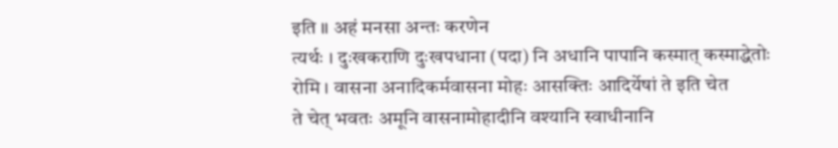इति ॥ अहं मनसा अन्तः करणेन
त्यर्थः । दुःखकराणि दुःखपधाना (पदा) नि अधानि पापानि कस्मात् कस्माद्धेतोः
रोमि । वासना अनादिकर्मवासना मोहः आसक्तिः आदिर्येषां ते इति चेत
ते चेत् भवतः अमूनि वासनामोहादीनि वश्यानि स्वाधीनानि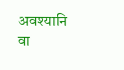अवश्यानि वा